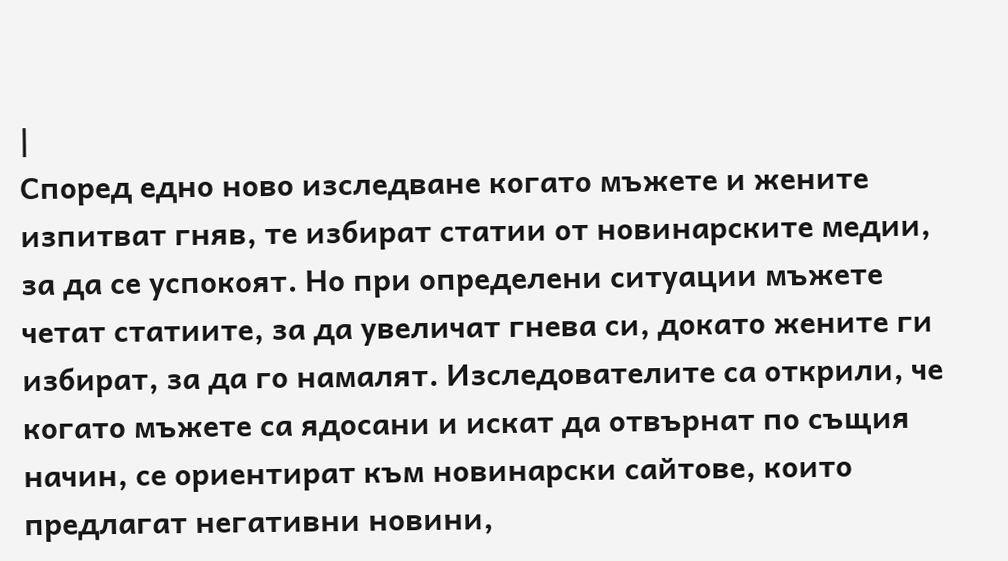|
Според едно ново изследване когато мъжете и жените изпитват гняв, те избират статии от новинарските медии, за да се успокоят. Но при определени ситуации мъжете четат статиите, за да увеличат гнева си, докато жените ги избират, за да го намалят. Изследователите са открили, че когато мъжете са ядосани и искат да отвърнат по същия начин, се ориентират към новинарски сайтове, които предлагат негативни новини,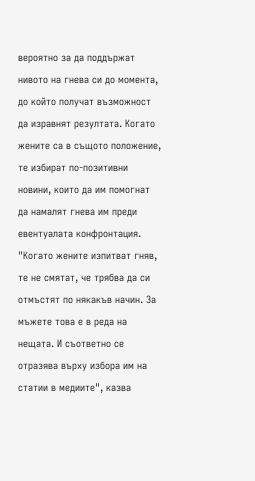вероятно за да поддържат нивото на гнева си до момента, до който получат възможност да изравнят резултата. Когато жените са в същото положение, те избират по-позитивни новини, които да им помогнат да намалят гнева им преди евентуалата конфронтация. "Когато жените изпитват гняв, те не смятат, че трябва да си отмъстят по някакъв начин. За мъжете това е в реда на нещата. И съответно се отразява върху избора им на статии в медиите", казва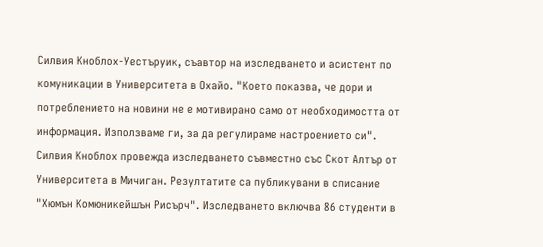Силвия Кноблох-Уестъруик, съавтор на изследването и асистент по комуникации в Университета в Охайо. "Което показва, че дори и потреблението на новини не е мотивирано само от необходимостта от информация. Използваме ги, за да регулираме настроението си". Силвия Кноблох провежда изследването съвместно със Скот Алтър от Университета в Мичиган. Резултатите са публикувани в списание "Хюмън Комюникейшън Рисърч". Изследването включва 86 студенти в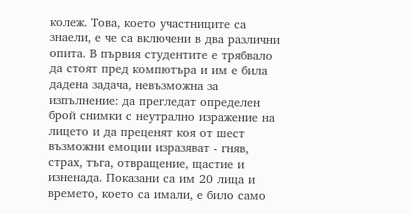колеж. Това, което участниците са знаели, е че са включени в два различни опита. В първия студентите е трябвало да стоят пред компютъра и им е била дадена задача, невъзможна за изпълнение: да прегледат определен брой снимки с неутрално изражение на лицето и да преценят коя от шест възможни емоции изразяват - гняв, страх, тъга, отвращение, щастие и изненада. Показани са им 20 лица и времето, което са имали, е било само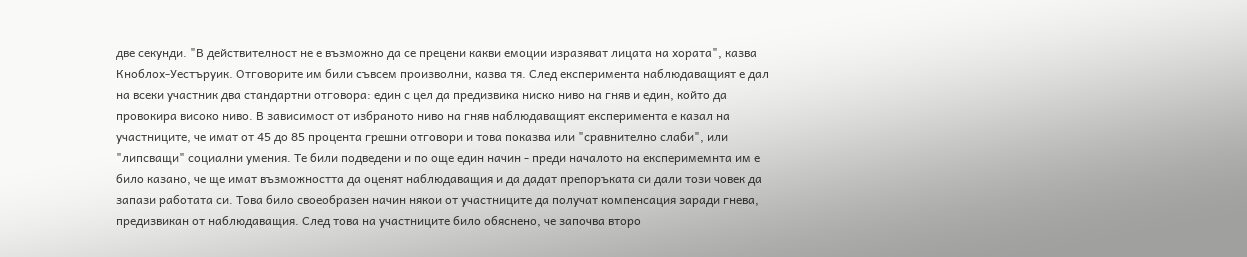две секунди. "В действителност не е възможно да се прецени какви емоции изразяват лицата на хората", казва Кноблох-Уестъруик. Отговорите им били съвсем произволни, казва тя. След експеримента наблюдаващият е дал на всеки участник два стандартни отговора: един с цел да предизвика ниско ниво на гняв и един, който да провокира високо ниво. В зависимост от избраното ниво на гняв наблюдаващият експеримента е казал на участниците, че имат от 45 до 85 процента грешни отговори и това показва или "сравнително слаби", или "липсващи" социални умения. Те били подведени и по още един начин - преди началото на експеримемнта им е било казано, че ще имат възможността да оценят наблюдаващия и да дадат препоръката си дали този човек да запази работата си. Това било своеобразен начин някои от участниците да получат компенсация заради гнева, предизвикан от наблюдаващия. След това на участниците било обяснено, че започва второ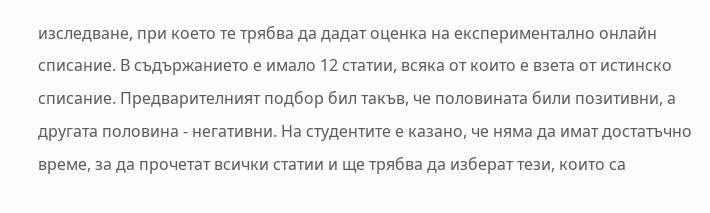изследване, при което те трябва да дадат оценка на експериментално онлайн списание. В съдържанието е имало 12 статии, всяка от които е взета от истинско списание. Предварителният подбор бил такъв, че половината били позитивни, а другата половина - негативни. На студентите е казано, че няма да имат достатъчно време, за да прочетат всички статии и ще трябва да изберат тези, които са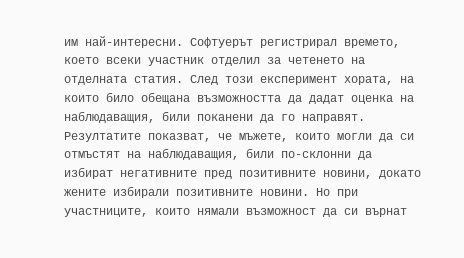им най-интересни. Софтуерът регистрирал времето, което всеки участник отделил за четенето на отделната статия. След този експеримент хората, на които било обещана възможността да дадат оценка на наблюдаващия, били поканени да го направят. Резултатите показват, че мъжете, които могли да си отмъстят на наблюдаващия, били по-склонни да избират негативните пред позитивните новини, докато жените избирали позитивните новини. Но при участниците, които нямали възможност да си върнат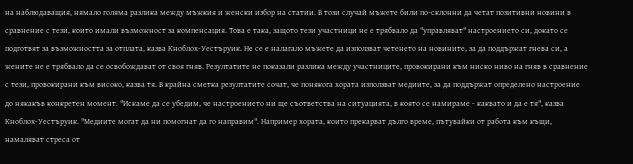на наблюдаващия, нямало голяма разлика между мъжкия и женски избор на статии. В този случай мъжете били по-склонни да четат позитивни новини в сравнение с тези, които имали възможност за компенсация. Това е така, защото тези участници не е трябвало да "управляват" настроението си, докато се подготвят за възможността за отплата, казва Кноблох-Уестъруик. Не се е налагало мъжете да използват четенето на новините, за да поддържат гнева си, а жените не е трябвало да се освобождават от своя гняв. Резултатите не показали разлика между участниците, провокирани към ниско ниво на гняв в сравнение с тези, провокирани към високо, казва тя. В крайна сметка резултатите сочат, че понякога хората използват медиите, за да поддържат определено настроение до някакъв конкретен момент. "Искаме да се убедим, че настроението ни ще съответства на ситуацията, в която се намираме - каквато и да е тя", казва Кноблох-Уестъруик. "Медиите могат да ни помогнат да го направим". Например хората, които прекарват дълго време, пътувайки от работа към къщи, намаляват стреса от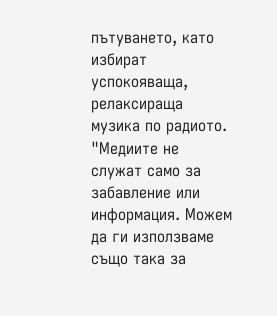пътуването, като избират успокояваща, релаксираща музика по радиото. "Медиите не служат само за забавление или информация. Можем да ги използваме също така за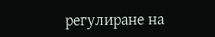регулиране на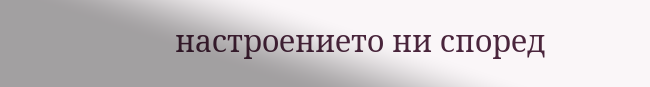настроението ни според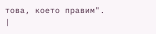това, което правим".
|